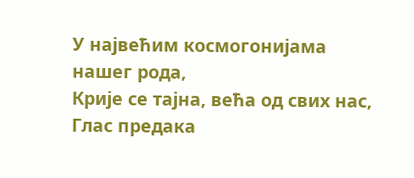У највећим космогонијама нашег рода,
Крије се тајна, већа од свих нас,
Глас предака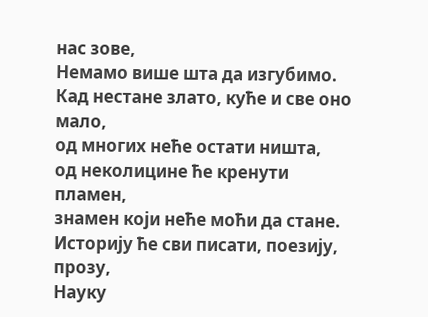нас зове,
Немамо више шта да изгубимо.
Кад нестане злато, куће и све оно мало,
од многих неће остати ништа,
од неколицине ће кренути пламен,
знамен који неће моћи да стане.
Историју ће сви писати, поезију, прозу,
Науку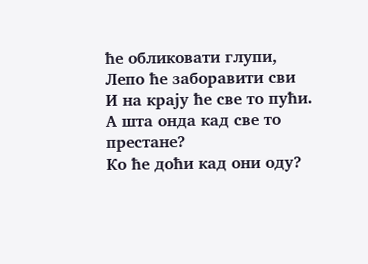ће обликовати глупи,
Лепо ће заборавити сви
И на крају ће све то пући.
А шта онда кад све то престане?
Ко ће доћи кад они оду?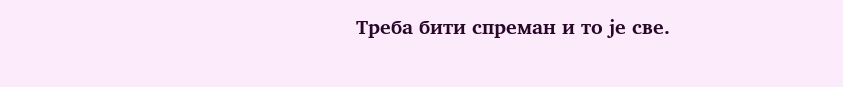Треба бити спреман и то је све.